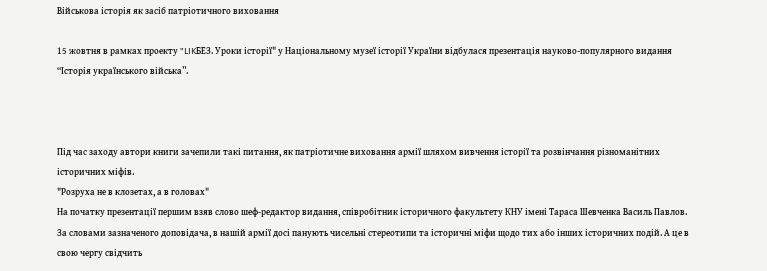Військова історія як засіб патріотичного виховання

15 жовтня в рамках проекту "LIKБЕЗ. Уроки історії" у Національному музеї історії України відбулася презентація науково-популярного видання “Історія українського війська”.



Під час заходу автори книги зачепили такі питання, як патріотичне виховання армії шляхом вивчення історії та розвінчання різноманітних історичних міфів.
"Розруха не в клозетах, а в головах"
На початку презентації першим взяв слово шеф-редактор видання, співробітник історичного факультету КНУ імені Тараса Шевченка Василь Павлов.
За словами зазначеного доповідача, в нашій армії досі панують чисельні стереотипи та історичні міфи щодо тих або інших історичних подій. А це в свою чергу свідчить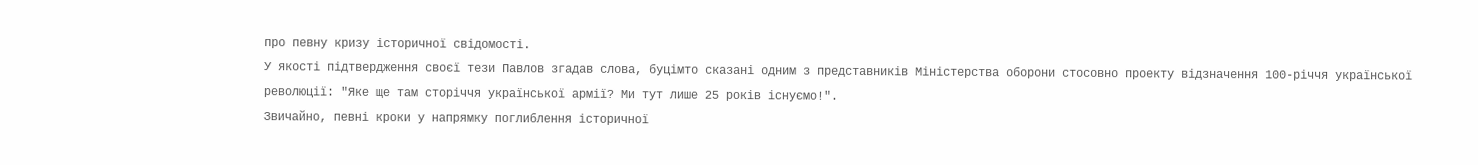про певну кризу історичної свідомості.
У якості підтвердження своєї тези Павлов згадав слова, буцімто сказані одним з представників Міністерства оборони стосовно проекту відзначення 100-річчя української революції: "Яке ще там сторіччя української армії? Ми тут лише 25 років існуємо!".
Звичайно, певні кроки у напрямку поглиблення історичної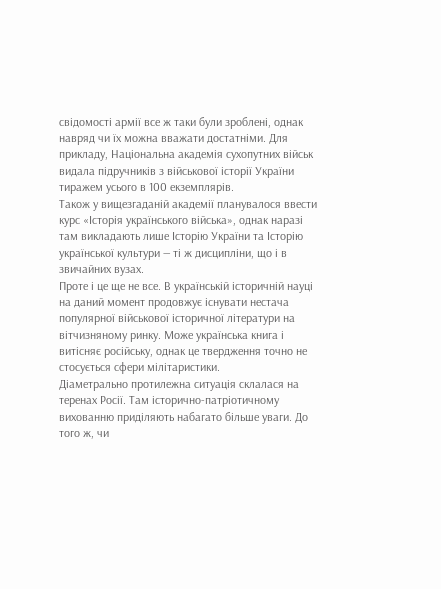свідомості армії все ж таки були зроблені, однак навряд чи їх можна вважати достатніми. Для прикладу, Національна академія сухопутних військ видала підручників з військової історії України тиражем усього в 100 екземплярів.
Також у вищезгаданій академії планувалося ввести курс «Історія українського війська», однак наразі там викладають лише Історію України та Історію української культури — ті ж дисципліни, що і в звичайних вузах.
Проте і це ще не все. В українській історичній науці на даний момент продовжує існувати нестача популярної військової історичної літератури на вітчизняному ринку. Може українська книга і витісняє російську, однак це твердження точно не стосується сфери мілітаристики.
Діаметрально протилежна ситуація склалася на теренах Росії. Там історично-патріотичному вихованню приділяють набагато більше уваги. До того ж, чи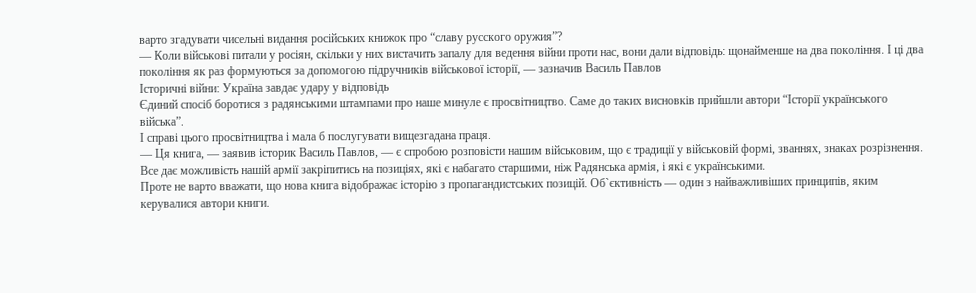варто згадувати чисельні видання російських книжок про “славу русского оружия”?
— Коли військові питали у росіян, скільки у них вистачить запалу для ведення війни проти нас, вони дали відповідь: щонайменше на два покоління. І ці два покоління як раз формуються за допомогою підручників військової історії, — зазначив Василь Павлов
Історичні війни: Україна завдає удару у відповідь
Єдиний спосіб боротися з радянськими штампами про наше минуле є просвітництво. Саме до таких висновків прийшли автори “Історії українського війська”.
І справі цього просвітництва і мала б послугувати вищезгадана праця.
— Ця книга, — заявив історик Василь Павлов, — є спробою розповісти нашим військовим, що є традиції у військовій формі, званнях, знаках розрізнення. Все дає можливість нашій армії закріпитись на позиціях, які є набагато старшими, ніж Радянська армія, і які є українськими.
Проте не варто вважати, що нова книга відображає історію з пропагандистських позицій. Об`єктивність — один з найважливіших принципів, яким керувалися автори книги.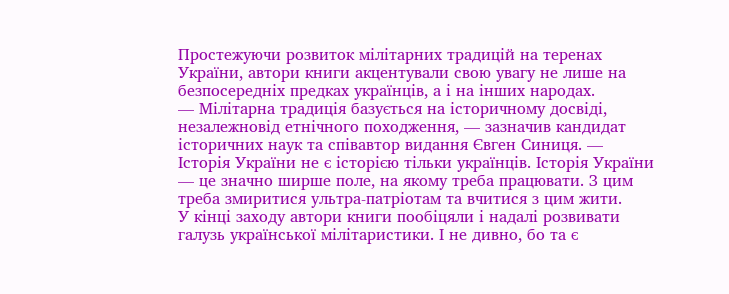Простежуючи розвиток мілітарних традицій на теренах України, автори книги акцентували свою увагу не лише на безпосередніх предках українців, а і на інших народах.
— Мілітарна традиція базується на історичному досвіді, незалежновід етнічного походження, — зазначив кандидат історичних наук та співавтор видання Євген Синиця. — Історія України не є історією тільки українців. Історія України — це значно ширше поле, на якому треба працювати. З цим треба змиритися ультра-патріотам та вчитися з цим жити.
У кінці заходу автори книги пообіцяли і надалі розвивати галузь української мілітаристики. І не дивно, бо та є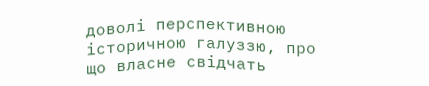доволі перспективною історичною галуззю, про що власне свідчать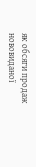як обсяги продаж нововиданої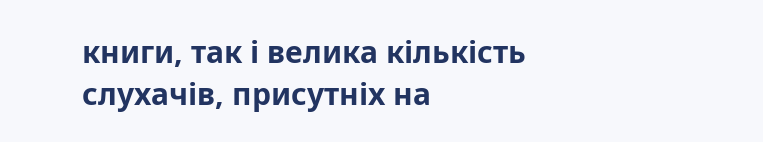книги, так і велика кількість слухачів, присутніх на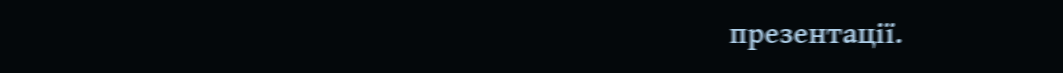презентації.